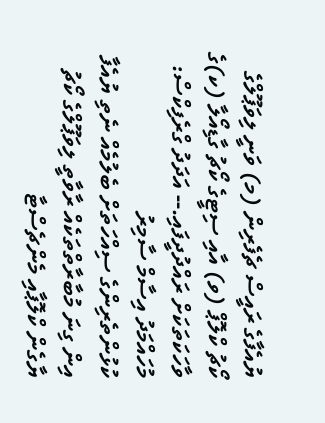ޔުއެފާގެ ރައީސް ޗެފެރިން (މ) ވަނީ ލިވަޕޫލްގެ ކޯޗު ކްލޮޕް (ވ) އާއި ސިޓީގެ ކޯޗު ގާޑިއޯލާ (ކ)ގެ ވާހަކަތަކަށް ރައްދުދީފައި.-- އަދަދު ގްރެފިކްސް: މުހައްމަދު އިސާމް ސާމިރު
ކުޅުންތެރިންގެ ސިއްހަތަށް ބެލުމެއް ނެތި ޔުއެފާ އިން ގިނަ މުބާރާތްތަކެއް ރާވާތީ ލިވަޕޫލްގެ ކޯޗު ޔާގެން ކްލޮޕާއި މެންޗެސްޓާ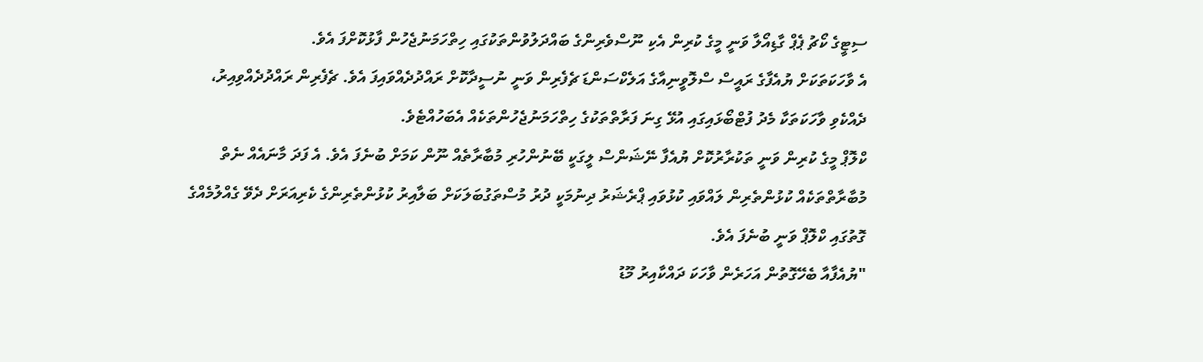ސިޓީގެ ކޯޗު ޕެޕް ގާޑިއޯލާ ވަނީ މީގެ ކުރިން އެކި ނޫސްވެރިންގެ ބައްދަލުވުންތަކުގައި ހިތްހަމަނުޖެހުން ފާޅުކޮށްފަ އެވެ.
އެ ވާހަކަތަކަށް ޔުއެފާގެ ރައީސް ސްލޮވީނިއާގެ އަލެކްސަންޑަ ޗެފެރިން ވަނީ ނުސީދާކޮށް ރައްދުދެއްވައިފަ އެވެ. ޗެފެރިން ރައްދުދެއްވިއިރު، ދެއްކެވި ވާހަކަތަކާ މެދު ފުޓްބޯޅައިގައި އުޅޭ ގިނަ ފަރާތްތަކުގެ ހިތްހަމަނުޖެހުންތަކެއް އެބަހުއްޓެވެ.
ކްލޮޕް މީގެ ކުރިން ވަނީ ތަކުރާރުކޮށް ޔުއެފާ ނޭޝަންސް ލީގަކީ ބޭނުންހުރި މުބާރާތެއް ނޫން ކަމަށް ބުނެފަ އެވެ. އެ ފަދަ މާނައެއް ނެތް މުބާރާތްތަކެއް ކުޅުންތެރިން ލައްވައި ކުޅުވައި ޕްރެޝަރު ދިނުމަކީ ދުރު މުސްތަގުބަލަކަށް ބަލާއިރު ކުޅުންތެރިންގެ ކެރިއަރަށް ދެވޭ ގެއްލުމެއްގެ ގޮތުގައި ކްލޮޕް ވަނީ ބުނެފަ އެވެ.
"ޔުއެފާއާ ބެހޭގޮތުން އަހަރެން ވާހަކަ ދައްކާއިރު މޫޑު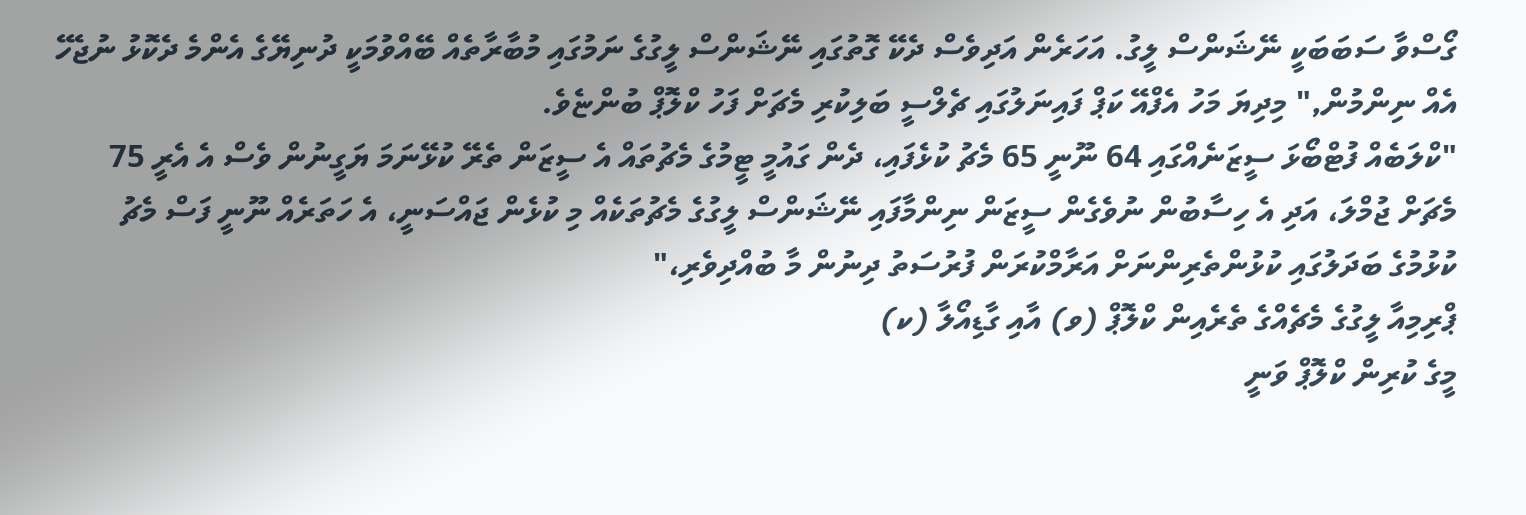ގޯސްވާ ސަބަބަކީ ނޭޝަންސް ލީގު. އަހަރެން އަދިވެސް ދެކޭ ގޮތުގައި ނޭޝަންސް ލީގުގެ ނަމުގައި މުބާރާތެއް ބޭއްވުމަކީ ދުނިޔޭގެ އެންމެ ދެކޮޅު ނުޖެހޭ އެއް ނިންމުން," މިދިޔަ މަހު އެފްއޭ ކަޕް ފައިނަލުގައި ޗެލްސީ ބަލިކުރި މެޗަށް ފަހު ކްލޮޕް ބުންޏެވެ.
"ކްލަބެއް ފުޓްބޯޅަ ސީޒަނެއްގައި 64 ނޫނީ 65 މެޗު ކުޅެފައި، ދެން ގައުމީ ޓީމުގެ މެޗުތައް އެ ސީޒަން ތެރޭ ކުޅޭނަމަ ޔަގީނުން ވެސް އެ އެރީ 75 މެޗަށް ޖުމްލަ، އަދި އެ ހިސާބުން ނުވެގެން ސީޒަން ނިންމާފައި ނޭޝަންސް ލީގުގެ މެޗުތަކެއް މި ކުޅެން ޖައްސަނީ، އެ ހަތަރެއް ނޫނީ ފަސް މެޗު ކުޅުމުގެ ބަދަލުގައި ކުޅުންތެރިންނަށް އަރާމްކުރަން ފުރުސަތު ދިނުން މާ ބުއްދިވެރި،"
ޕްރިމިއާ ލީގުގެ މެޗެއްގެ ތެރެއިން ކްލޮޕް (ވ) އާއި ގާޑިއޯލާ (ކ)
މީގެ ކުރިން ކްލޮޕް ވަނީ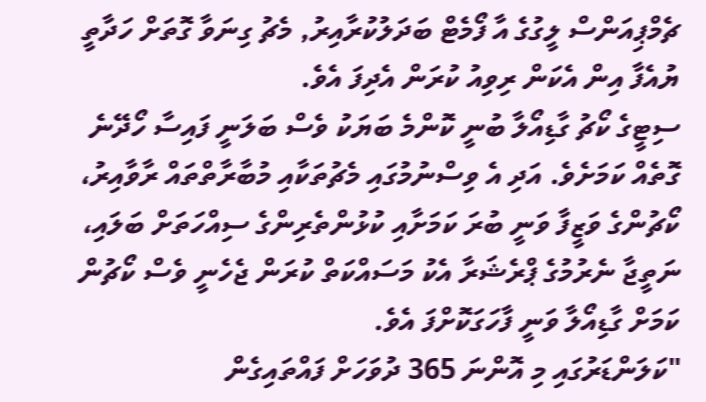ޗެމްޕިއަންސް ލީގުގެ އާ ފޯމެޓް ބަދަލުކުރާއިރު, މެޗު ގިނަވާ ގޮތަށް ހަދާތީ ޔުއެފާ އިން އެކަން ރިވިއު ކުރަން އެދިފަ އެވެ.
ސިޓީގެ ކޯޗު ގާޑިއޯލާ ބުނީ ކޮންމެ ބަޔަކު ވެސް ބަލަނީ ފައިސާ ހޯދޭނެ ގޮތެއް ކަމަށެވެ. އަދި އެ ވިސްނުމުގައި މެޗުތަކާއި މުބާރާތްތައް ރާވާއިރު، ކޯޗުންގެ ވަޒީފާ ވަނީ ބުރަ ކަމަށާއި ކުޅުންތެރިންގެ ސިއްހަތަށް ބަލައި، ނަތީޖާ ނެރުމުގެ ޕްރެޝަރާ އެކު މަސައްކަތް ކުރަން ޖެހެނީ ވެސް ކޯޗުން ކަމަށް ގާޑިއޯލާ ވަނީ ފާހަގަކޮށްފަ އެވެ.
"ކަލަންޑަރުގައި މި އޮންނަ 365 ދުވަހަށް ފައްތައިގެން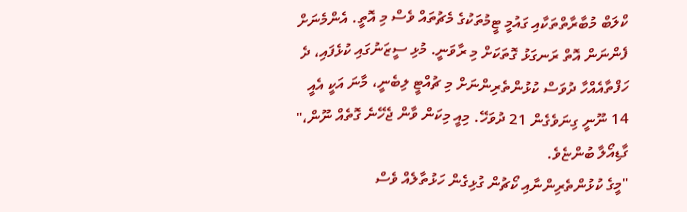ކްލަބް މުބާރާތްތަކާއި ގައުމީ ޓީމުތަކުގެ މެޗުތައް ވެސް މި އޮތީ. އެންމެނަށް ފެންނަން އޮތް ރަނގަޅު ގޮތަކަށް މި ރާވަނީ. މުޅި ސީޒަނުގައި ކުޅެފައި، ދެ ހަފްތާއެއްހާ ދުވަސް ކުޅުންތެރިންނަށް މި ޗުއްޓީ ލިބެނީ، މާނަ އަކީ އެއީ 14 ނޫނީ ގިނަވެގެން 21 ދުވަހޭ. މިއީ މިކަން ވާން ޖެހޭނެ ގޮތެއް ނޫން،" ގާޑިއޯލާ ބުންޏެވެ.
"މީގެ ކުޅުންތެރިންނާއި ކޯޗުން ގުޅިގެން ހަޅުތާލެއް ވެސް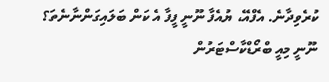ކުރެވިދާނެ. އެފްއޭ، ޔުއެފާ ނޫނީ ފީފާ އެ ކަން ބަލައިގަންނާނެތަ؟ ނޫނީ މިއީ ބްރޯޑްކާސްޓަރުން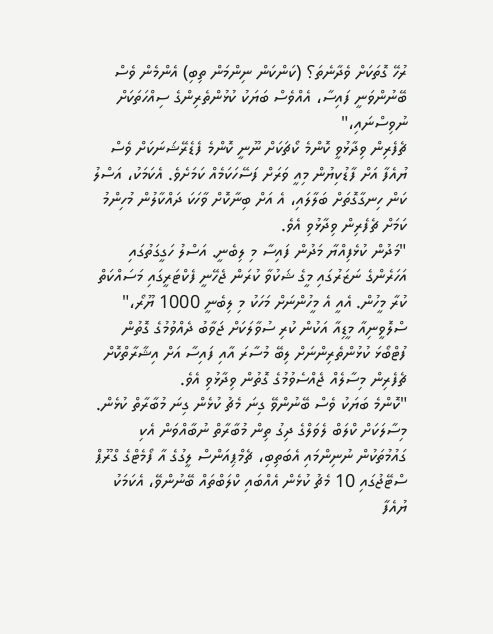ރުހޭ ގޮތަކަށް ވެދާނެތަ؟ (ކަންކަން ނިންމަން ތިބި) އެންމެން ވެސް ބޭނުންވަނީ ފައިސާ، އެއްވެސް ބަޔަކު ކުޅުންތެރިންގެ ސިއްހަތަކަށް ނުވިސްނައި،"
ޗެފެރިން ވިދާޅުވީ ކޮންމެ ކޯޗަކަށް ނޫނީ ކޮންމެ ފެޑެރޭޝަނަކަށް ވެސް ޔުއެފާ އަށް ފާޑުކިޔުން މިއީ ވަރަށް ފަސޭހަކަމެއް ކަމަށެވެ. އެކަމަކު، އަސްލު ކަން ހިނގާގޮތަށް ބަލާލައި، އެ އަށް ބިނާކޮށް ވާހަކަ ދައްކާލުން މުހިންމު ކަމަށް ޗެފެރިން ވިދާޅުވި އެވެ.
"މަދުން ކުޅެފިއްޔާ މަދުން ފައިސާ މި ލިބެނީ. އަސްލު ހަގީގަތުގައި އަހަރެންގެ ނަޒަރުގައި މީގެ ޝަކުވާ ކުރަން ޖެހޭނީ ފެކްޓަރީގައި މަސައްކަތް ކުރާ މީހުން. އެއީ އެ މީހުންނަށް މަހަކު މި ލިބެނީ 1000 ޔޫރޯ،" ސްލޮވީނިއާ މީޑިއާ އަކުން ކުރި ސުވާލަކަށް ޖަވާބު ދެއްވުމުގެ ގޮތުން ފުޓްބޯޅަ ކުޅުންތެރިންނަށް ލިބޭ މުސާރަ އާއި ފައިސާ އަށް އިޝާރާތްކޮށް ޗެފެރިން މިސާލެއް ޖެއްސެވުމުގެ ގޮތުން ވިދާޅުވި އެވެ.
"ކޮންމެ ބަޔަކު ވެސް ބޭނުންވޭ ގިނަ މެޗު ކުޅެން ގިނަ މުބާރާތް ކުޅެން. މިސާލަކަށް ކްލަބް ލެވަލްގެ ދިގު ތިން މުބާރާތް ނުބާއްވަން އެކި ގައުމުތަކުން ނުނިންމައި އެބަތިބި، ޗެމްޕިއަންސް ލީގުގެ އާ ފޯމެޓްގެ ގްރޫޕް ސްޓޭޖުގައި 10 މެޗު ކުޅެން އެއްބައި ކްލަބްތައް ބޭނުންވޭ، އެކަމަކު ޔުއެފާ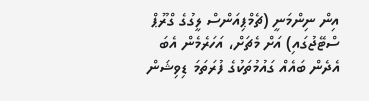އިން ނިންމަނީ (ޗެމްޕިއަންސް ލީގުގެ ގްރޫޕް ސްޓޭޖުގައި) އަށް މެޗަށް، އަހަރެމެން އެބަ އެދެން ބައެއް ގައުމުތަކުގެ ފުރަތަމަ ޑިވިޝަން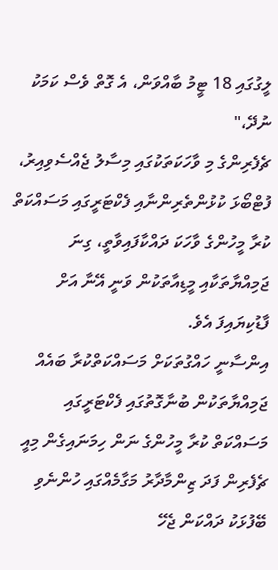ލީގުގައި 18 ޓީމު ބާއްވަން، އެ ގޮތް ވެސް ކަމަކު ނުދޭ،"
ޗެފެރިންގެ މި ވާހަކަތަކުގައި މިސާލު ޖެއްސެވިއިރު، ފުޓްބޯޅަ ކުޅުންތެރިންނާއި ފެކްޓަރީގައި މަސައްކަތް ކުރާ މީހުންގެ ވާހަކަ ދައްކާފައިވާތީ، ގިނަ ޖަމިއްޔާތަކާއި މީޑިއާތަކުން ވަނީ އޭނާ އަށް ފާޑުކިޔައިފަ އެވެ.
އިންސާނީ ހައްގުތަކަށް މަސައްކަތްކުރާ ބައެއް ޖަމިއްޔާތަކުން ބުނާގޮތުގައި ފެކްޓަރީގައި މަސައްކަތް ކުރާ މީހުންގެ ނަން ހިމަނައިގެން މިއީ ޗެފެރިން ފަދަ ޒިންމާދާރު މަގާމެއްގައި ހުންނެވި ބޭފުޅަކު ދައްކަން ޖެހޭ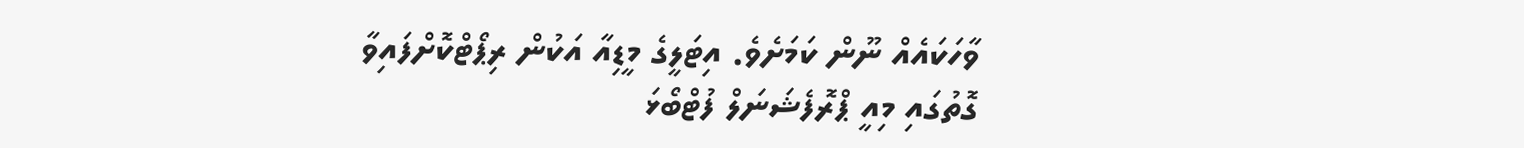ވާހަކައެއް ނޫން ކަމަށެވެ. އިޓަލީގެ މީޑިއާ އަކުން ރިޕޯޓްކޮށްފައިވާ ގޮތުގައި މިއީ ޕްރޮފެޝަނަލް ފުޓްބޯޅަ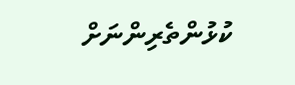ކުޅުންތެރިންނަށް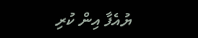ޔުއެފާ އިން ކުރި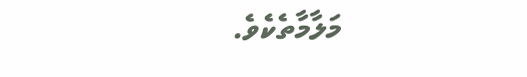މަލާމާތެކެވެ.